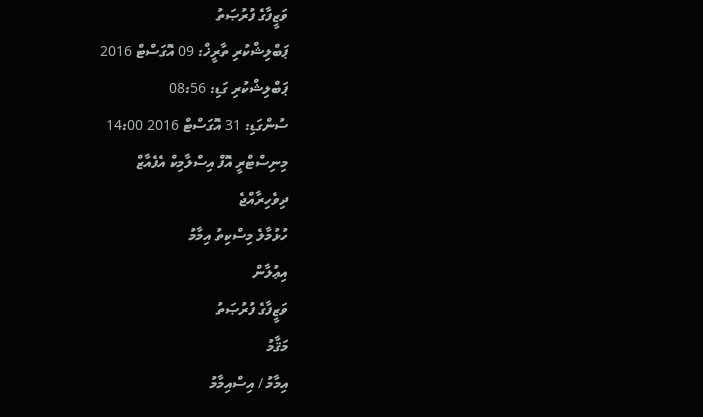ވަޒީފާގެ ފުރުޞަތު
ޕަބްލިޝްކުރި ތާރީޚް: 09 އޮގަސްޓް 2016
ޕަބްލިޝްކުރި ގަޑި: 08:56
ސުންގަޑި: 31 އޮގަސްޓް 2016 14:00
މިނިސްޓްރީ އޮފް އިސްލާމިކް އެފެއާޒް
ދިވެހިރާއްޖެ
ހުޅުމާލެ މިސްކިތު އިމާމު
އިޢުލާން
ވަޒީފާގެ ފުރުޞަތު
މަޤާމު
އިމާމު / އިސްއިމާމު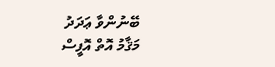ބޭނުންވާ ޢަދަދު
މަޤާމު އޮތް އޮފީސް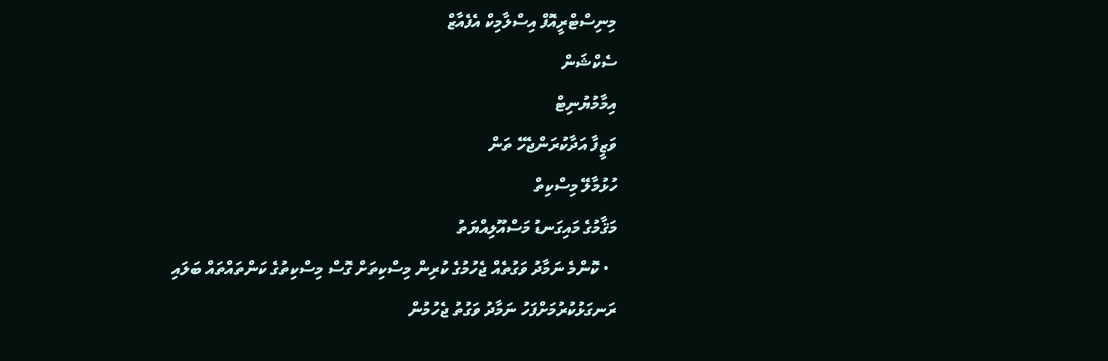މިނިސްޓްރީއޮފް އިސްލާމިކް އެފެއާޒް
ސެކްޝަން
އިމާމުޔުނިޓް
ވަޒީފާ އަދާކުރަންޖެހޭ ތަން
ހުޅުމާލޭ މިސްކިތް
މަޤާމުގެ މައިގަނޑު މަސްއޫލިއްޔަތު
  • ކޮންމެ ނަމާދު ވަގުތެއް ޖެހުމުގެ ކުރިން މިސްކިތަށް ގޮސް މިސްކިތުގެ ކަންތައްތައް ބަލައި ރަނގަޅުކުރުމަށްފަހު ނަމާދު ވަގުތު ޖެހުމުން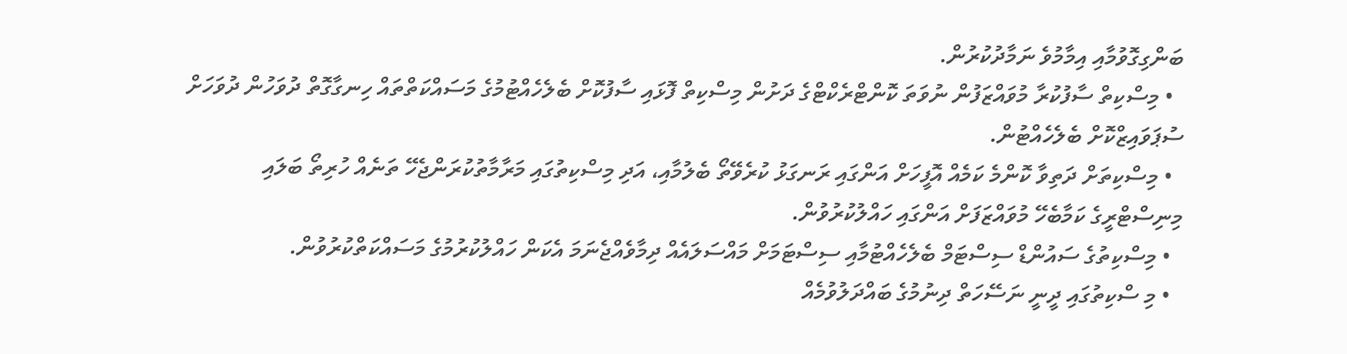ބަންގިގޮވުމާއި އިމާމުވެ ނަމާދުކުރުން.
  • މިސްކިތް ސާފުކުރާ މުވައްޒަފުން ނުވަތަ ކޮންޓްރެކްޓްގެ ދަށުން މިސްކިތް ފޮޅައި ސާފުކޮށް ބެލެހެއްޓުމުގެ މަސައްކަތްތައް ހިނގާގޮތް ދުވަހުން ދުވަހަށް ސުޕަވައިޒްކޮށް ބެލެހެއްޓުން.
  • މިސްކިތަށް ދަތިވާ ކޮންމެ ކަމެއް އޮފީހަށް އަންގައި ރަނގަޅު ކުރެވޭތޯ ބެލުމާއި، އަދި މިސްކިތުގައި މަރާމާތުކުރަންޖެހޭ ތަނެއް ހުރިތޯ ބަލައި މިނިސްޓްރީގެ ކަމާބެހޭ މުވައްޒަފަށް އަންގައި ހައްލުކުރުވުން.
  • މިސްކިތުގެ ސައުންޑް ސިސްޓަމް ބެލެހެއްޓުމާއި ސިސްޓަމަށް މައްސަލައެއް ދިމާވެއްޖެނަމަ އެކަން ހައްލުކުރުމުގެ މަސައްކަތްކުރުވުން.
  • މި ސްކިތުގައި ދީނީ ނަސޭހަތް ދިނުމުގެ ބައްދަލުވުމެއް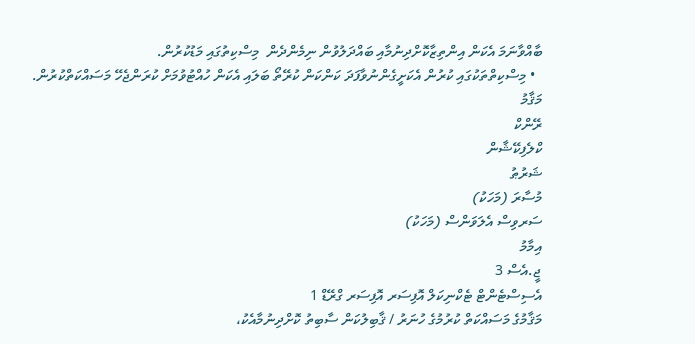ބާއްވާނަމަ އެކަން އިންތިޒާކޮށްދިނުމާއި ބައްދަލުވުން ނިމެންދެން  މިސްކިތުގައި މަޑުކުރުން.
  • މިސްކިތްތަކުގައި ކުރުން އެކަށީގެންނުވާފަދަ ކަންކަން ކުރޭތޯ ބަލައި އެކަން ހުއްޓުވުމަށް ކުރަންޖެހޭ މަސައްކަތްކުރުން.
މަޤާމު
ރޭންކް
ކްލެފިކޭޝާން
ޝަރުޠު
މުސާރަ (މަހަކު)
ސަރވިސް އެލަވަންސް (މަހަކު)
އިމާމު
ޖީ.އެސް 3
އެސިސްޓެންޓް ޓެކްނިކަލް އޮފިސަރ އޮފިސަރ ގްރޭޑް 1
މަޤާމުގެ މަސައްކަތް ކުރުމުގެ ހުނަރު / ޤާބިލުކަން ސާބިތު ކޮށްދިނުމާއެކު،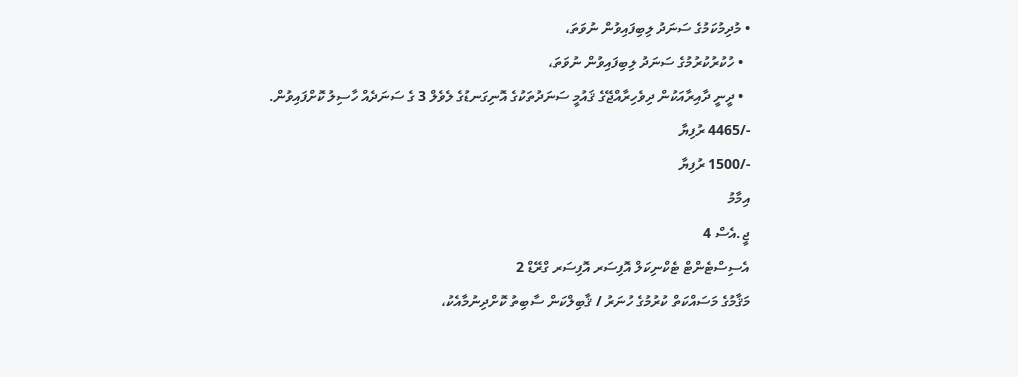• މުދިމުކަމުގެ ސަނަދު ލިބިފައިވުން ނުވަތަ،
  • ހުކުރުކުރުމުގެ ސަނަދު ލިބިފައިވުން ނުވަތަ،
  • ދީނީ ދާއިރާއަކުން ދިވެހިރާއްޖޭގެ ޤައުމީ ސަނަދުތަކުގެ އޮނިގަނޑުގެ ލެވެލް 3 ގެ ސަނަދެއް ހާސިލު ކޮށްފައިވުން.
-/4465 ރުފިޔާ
-/1500 ރުފިޔާ
އިމާމު
ޖީ.އެސް 4
އެސިސްޓެންޓް ޓެކްނިކަލް އޮފިސަރ އޮފިސަރ ގްރޭޑް 2
މަޤާމުގެ މަސައްކަތް ކުރުމުގެ ހުނަރު / ޤާބިލްކަން ސާބިތު ކޮށްދިނުމާއެކު،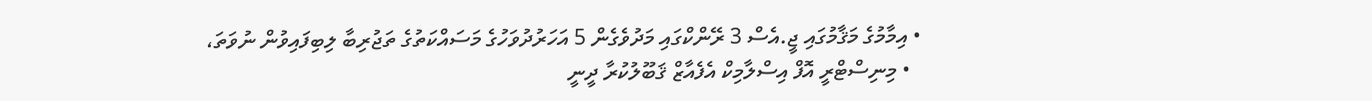• އިމާމުގެ މަޤާމުގައި ޖީ.އެސް 3 ރޭންކްގައި މަދުވެގެން 5 އަހަރުދުވަހުގެ މަސައްކަތުގެ ތަޖުރިބާ ލިބިފައިވުން ނުވަތަ،
  • މިނިސްޓްރީ އޮފް އިސްލާމިކް އެފެއާޒް ޤަބޫލުކުރާ ދީނީ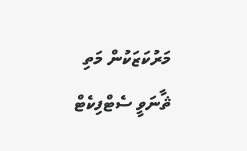މަރުކަޒަކުން މަތި ޘާނަވީ ސެޓްފިކެޓް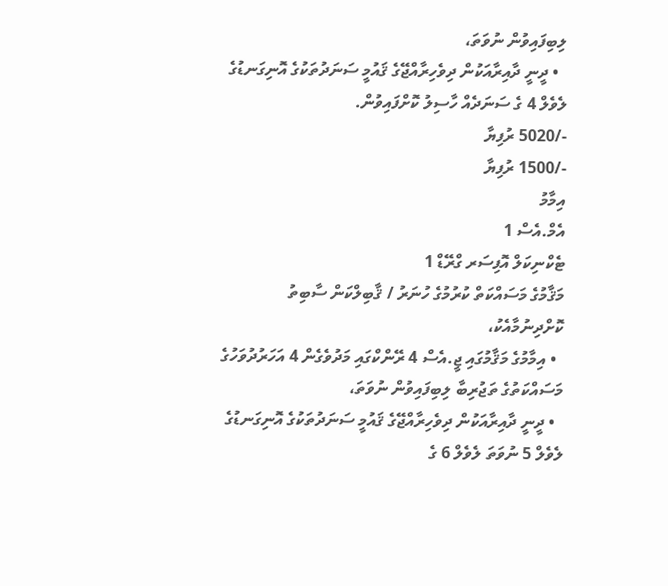ލިބިފައިވުން ނުވަތަ،
  • ދީނީ ދާއިރާއަކުން ދިވެހިރާއްޖޭގެ ޤައުމީ ސަނަދުތަކުގެ އޮނިގަނޑުގެ ލެވެލް 4 ގެ ސަނަދެއް ހާސިލު ކޮށްފައިވުން.
-/5020 ރުފިޔާ
-/1500 ރުފިޔާ
އިމާމު
އެމް.އެސް 1
ޓެކްނިކަލް އޮފިސަރ ގްރޭޑް 1
މަޤާމުގެ މަސައްކަތް ކުރުމުގެ ހުނަރު / ޤާބިލްކަން ސާބިތު ކޮށްދިނުމާއެކު،
  • އިމާމުގެ މަޤާމުގައި ޖީ.އެސް 4 ރޭންކްގައި މަދުވެގެން 4 އަހަރުދުވަހުގެ މަސައްކަތުގެ ތަޖުރިބާ ލިބިފައިވުން ނުވަތަ،
  • ދީނީ ދާއިރާއަކުން ދިވެހިރާއްޖޭގެ ޤައުމީ ސަނަދުތަކުގެ އޮނިގަނޑުގެ ލެވެލް 5 ނުވަތަ ލެވެލް 6 ގެ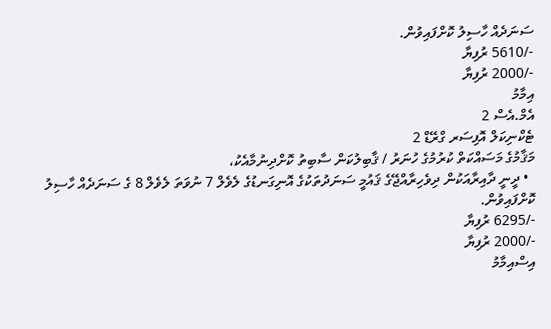ސަނަދެއް ހާސިލު ކޮށްފައިވުން.
-/5610 ރުފިޔާ
-/2000 ރުފިޔާ
އިމާމު
އެމް.އެސް 2
ޓެކްނިކަލް އޮފިސަރ ގްރޭޑް 2
މަޤާމުގެ މަސައްކަތް ކުރުމުގެ ހުނަރު / ޤާބިލުކަން ސާބިތު ކޮށްދިނުމާއެކު،
  • ދީނީ ދާއިރާއަކުން ދިވެހިރާއްޖޭގެ ޤައުމީ ސަނަދުތަކުގެ އޮނިގަނޑުގެ ލެވެލް 7 ނުވަތަ ލެވެލް 8 ގެ ސަނަދެއް ހާސިލު ކޮށްފައިވުން.
-/6295 ރުފިޔާ
-/2000 ރުފިޔާ
އިސްއިމާމު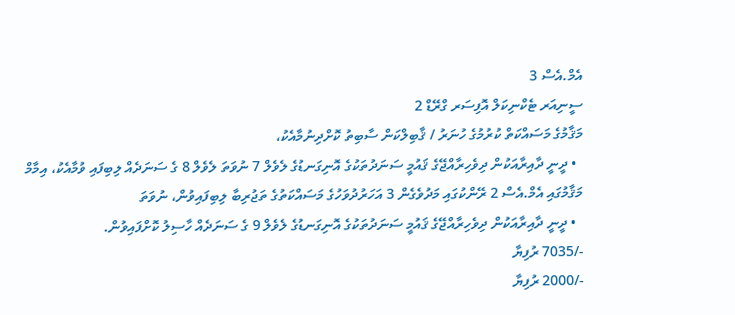އެމް.އެސް 3
ސީނިއަރ ޓެކްނިކަލް އޮފިސަރ ގްރޭޑް 2
މަޤާމުގެ މަސައްކަތް ކުރުމުގެ ހުނަރު / ޤާބިލްކަން ސާބިތު ކޮށްދިނުމާއެކު،
  • ދީނީ ދާއިރާއަކުން ދިވެހިރާއްޖޭގެ ޤައުމީ ސަނަދުތަކުގެ އޮނިގަނޑުގެ ލެވެލް 7 ނުވަތަ ލެވެލް 8 ގެ ސަނަދެއް ލިބިފައި ވުމާއެކު، އިމާމް މަޤާމުގައި އެމް.އެސް 2 ރޭންކުގައި މަދުވެގެން 3 އަހަރުދުވަހުގެ މަސައްކަތުގެ ތަޖުރިބާ ލިބިފައިވުން، ނުވަތަ
  • ދީނީ ދާއިރާއަކުން ދިވެހިރާއްޖޭގެ ޤައުމީ ސަނަދުތަކުގެ އޮނިގަނޑުގެ ލެވެލް 9 ގެ ސަނަދެއް ހާސިލު ކޮށްފައިވުން.
-/7035 ރުފިޔާ
-/2000 ރުފިޔާ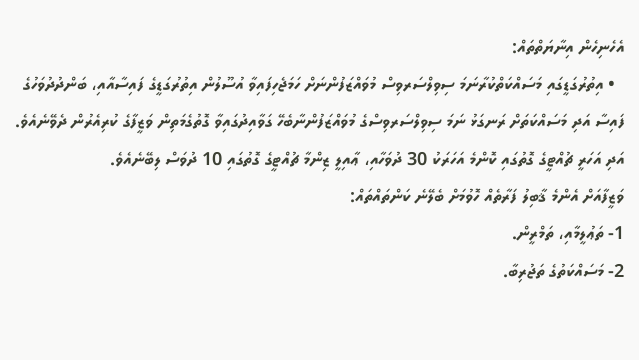އެހެނިހެން އިނާޔަތްތައް:
  • އިތުރުގަޑީގައި މަސައްކަތްކުރާނަމަ ސިވިލްސަރވިސް މުވައްޒަފުންނަށް ހަމަޖެހިފައިވާ އުސޫލުން އިތުރުގަޑީގެ ފައިސާއާއި، ބަންދުދުވަހުގެ ފައިސާ އަދި މަސައްކަތަށް ރަނގަޅު ނަމަ ސިވިލްސަރވިސްގެ މުވައްޒަފުންނާބެހޭ ގަވާއިދުގައިވާ ގޮތުގެމަތިން ވަޒީފާގެ ކުރިއެރުން ދެވޭނެއެވެ. އަދި އަހަރީ ޗުއްޓީގެ ގޮތުގައި ކޮންމެ އަހަރަކު 30 ދުވަހާއި، ޢާއިލީ ޒިންމާ ޗުއްޓީގެ ގޮތުގައި 10 ދުވަސް ލިބޭނެއެވެ.
ވަޒީފާއަށް އެންމެ ޤާބިލު ފަރާތެއް ހޮވުމަށް ބެލޭނެ ކަންތައްތައް:
1- ތަޢުލީމާއި، ތަމްރީން.
2- މަސައްކަތުގެ ތަޖުރިބާ.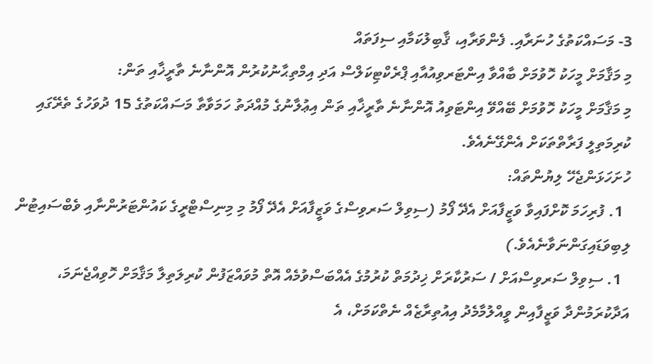3- މަސައްކަތުގެ ހުނަރާއި. ފެންވަރާއި، ޤާބިލުކަމާއި ސިފަތައް
މި މަޤާމަށް މީހަކު ހޮވުމަށް ބާއްވާ އިންޓަރވިއުއާއި ޕްރެކްޓިކަލްސް އަދި އިމްތިޙާނުކުރުން އޮންނާނެ ތާރީޚާއި ތަން:
މި މަޤާމަށް މީހަކު ހޮވުމަށް ބޭއްވޭ އިންޓަވިއު އޮންނާނެ ތާރީޚާއި ތަން އިޢުލާނުގެ މުއްދަތު ހަމަވާތާ މަސައްކަތުގެ 15 ދުވަހުގެ ތެރޭގައި ކުރިމަތިލީ ފަރާތްތަކަށް އެންގޭނެއެވެ.
ހުށަހަޅަންޖެހޭ ލިޔުންތައް:
  1. ފުރިހަމަ ކޮށްފައިވާ ވަޒީފާއަށް އެދޭ ފޯމު (ސިވިލް ސަރވިސްގެ ވަޒީފާއަށް އެދޭ ފޯމު މި މިނިސްޓްރީގެ ކައުންޓަރުންނާއި ވެބްސައިޓުން ލިބިވަޑައިގަންނަވާނެއެވެ.)
  1. ސިވިލް ސަރވިސްއަށް / ސަރުކާރަށް ޚިދުމަތް ކުރުމުގެ އެއްބަސްވުމެއް އޮތް މުވައްޒަފުން ކުރިލަތިލާ މަޤާމަށް ހޮވިއްޖެނަމަ، އަދާކުރަމުންދާ ވަޒީފާއިން ވީއްލުމާމެދު އިއުތިރާޒެއް ނެތްކަމަށް، އެ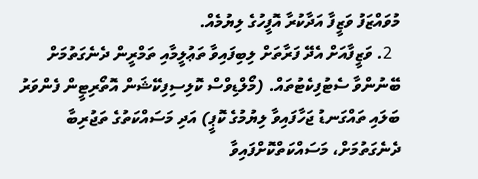މުވައްޒަފު ވަޒީފާ އަދާކުރާ އޮފީހުގެ ލިޔުމެއް.
  2. ވަޒީފާއަށް އެދޭ ފަރާތަށް ލިބިފައިވާ ތަޢުލީމާއި ތަމްރީން ދެނެގަތުމަށް ބޭނުންވާ ސެޓުފިކެޓުތައް. (މޯލްޑިވްސް ކޮލިސިފިކޭޝަން އޮތޯރިޓީން ފެންވަރު ބަލައި ތައްގަނޑު ޖަހާފައިވާ ލިޔުމުގެ ކޮޕީ) އަދި މަސައްކަތުގެ ތަޖުރިބާ ދެނެގަތުމަށް، މަސައްކަތްކޮށްފައިވާ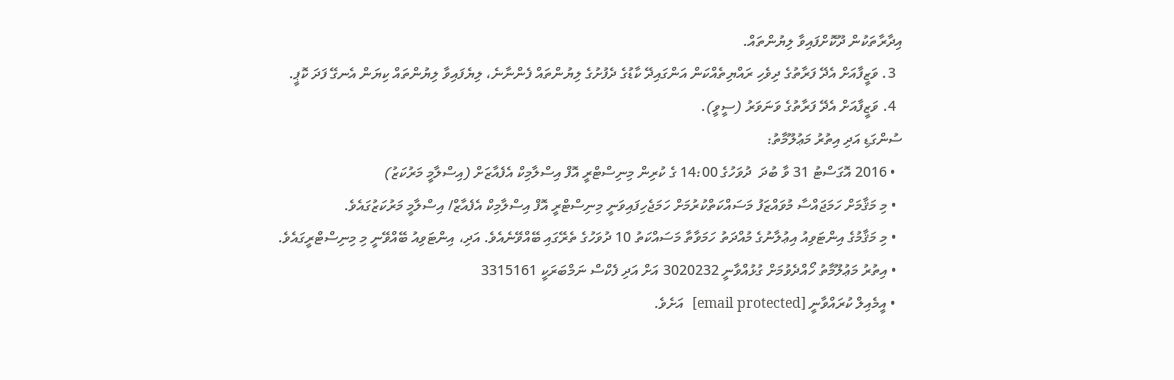އިދާރާތަކުން ދޫކޮށްފައިވާ ލިޔުންތައް.
  3. ވަޒީފާއަށް އެދޭ ފަރާތުގެ ދިވެހި ރައްޔިތެއްކަން އަންގައިދޭ ކާޑުގެ ދެފުށުގެ ލިޔުންތައް ފެންނާނެ، ލިޔެފައިވާ ލިޔުންތައް ކިޔަން އެނގޭ ފަދަ ކޮޕީ.
  4. ވަޒީފާއަށް އެދޭ ފަރާތުގެ ވަނަވަރު (ސީވީ).
ސުންގަޑި އަދި އިތުރު މަޢުލޫމާތު:
  • 2016 އޮގަސްޓު 31 ވާ ބުދަ  ދުވަހުގެ 14:00 ގެ ކުރިން މިނިސްޓްރީ އޮފް އިސްލާމިކް އެފެއާޒަށް (އިސްލާމީ މަރުކަޒު)
  • މި މަޤާމަށް ހަމަޖައްސާ މުވައްޒަފު މަސައްކަތްކުރުމަށް ހަމަޖެހިފައިވަނީ މިނިސްޓްރީ އޮފް އިސްލާމިކް އެފެއާޒް/ އިސްލާމީ މަރުކަޒުގައެވެ.
  • މި މަޤާމުގެ އިންޓަވިއު އިޢުލާނުގެ މުއްދަތު ހަމަވާތާ މަސައްކަތު 10 ދުވަހުގެ ތެރޭގައި ބޭއްވޭނެއެވެ. އަދި، އިންޓަވިއު ބޭއްވޭނީ މި މިނިސްޓްރީގައެވެ.
  • އިތުރު މަޢުލޫމާތު ހޯއްދެވުމަށް ގުޅުއްވާނީ 3020232 އަށް އަދި ފެކްސް ނަމްބަރަކީ 3315161
  • އީމެއިލް ކުރައްވާނީ [email protected]  އަށެވެ.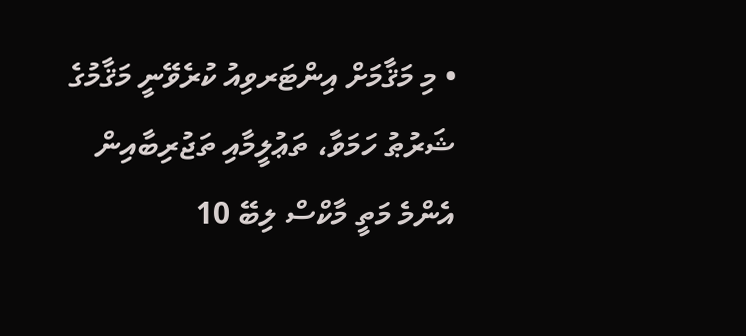• މި މަޤާމަށް އިންޓަރވިއު ކުރެވޭނީ މަޤާމުގެ ޝަރުޠު ހަމަވާ، ތަޢުލީމާއި ތަޖުރިބާއިން އެންމެ މަތީ މާކްސް ލިބޭ 10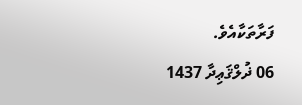ފަރާތަކާއެވެ.
06 ޛުލްޤަޢިދާ 1437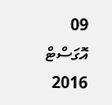09 އޮގަސްޓް 2016